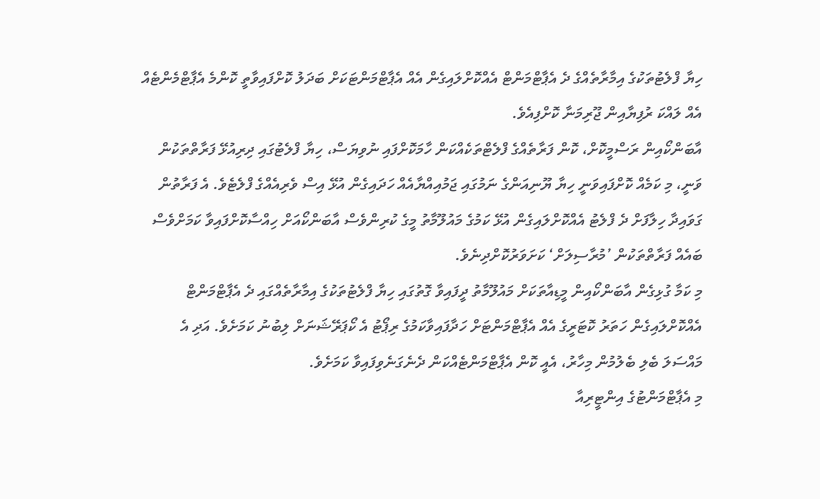ހިޔާ ފްލެޓުތަކުގެ އިމާރާތެއްގެ ދެ އެޕާޓްމަންޓް އެއްކޮށްލައިގެން އެއް އެޕާޓްމަންޓަކަށް ބަދަލު ކޮށްފައިވާތީ ކޮންމެ އެޕާޓްމެންޓެއް އެއް ލައްކަ ރުފިޔާއިން ޖޫރިމަނާ ކޮށްފިއެވެ.
އާބަންކޯއިން ރަސްމީކޮށް، ކޮން ފަރާތެއްގެ ފްލެޓްތަކެއްކަން ހާމަކޮށްފައި ނުވިޔަސް، ހިޔާ ފްލެޓުގައި ދިރިއުޅޭ ފަރާތްތަކުން ވަނީ، މި ކަމެއް ކޮށްފައިވަނީ ހިޔާ ޔޫނިއަންގެ ނަމުގައި ޖަމުއިއްޔާއެއް ހަދައިގެން އުޅޭ އިސް ވެރިއެއްގެ ފްލެޓެވެ. އެ ފަރާތުން ގަވައިދާ ހިލާފަށް ދެ ފްލެޓު އެއްކޮށްލައިގެން އުޅޭ ކަމުގެ މައުލޫމާތު މީގެ ކުރިންވެސް އާބަންކޯއަށް ހިއްސާކޮށްފައިވާ ކަމަށްވެސް ބައެއް ފަރާތްތަކުން ’މުރާސިލަށް‘ ކަށަވަރުކޮށްދިނެވެ.
މި ކަމާ ގުޅިގެން އާބަންކޯއިން މީޑިއާތަކަށް މައުލޫމާތު ދީފައިވާ ގޮތުގައި ހިޔާ ފްލެޓުތަކުގެ އިމާރާތެއްގައި ދެ އެޕާޓްމަންޓް އެއްކޮށްލައިގެން ހަތަރު ކޮޓަރީގެ އެއް އެޕާޓްމަންޓަށް ހަދާފައިވާކަމުގެ ރިޕޯޓު އެ ކޯޕަރޭޝަނަށް ލިބުނު ކަމަށެވެ. އަދި އެ މައްސަލަ ބެލި ބެލުމުން މިހާރު، އެއީ ކޮން އެޕާޓްމަންޓެއްކަން ދެނެގަނެވިފައިވާ ކަމަށެވެ.
މި އެޕާޓްމަންޓުގެ އިންޓީރިއާ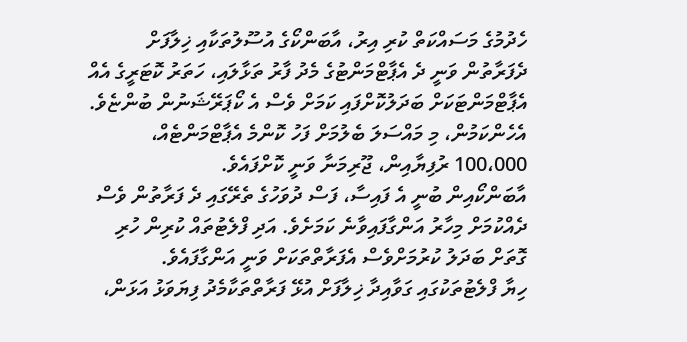ހެދުމުގެ މަސައްކަތް ކުރި އިރު، އާބަންކޯގެ އުސޫލުތަކާއި ޚިލާފަށް ދެފަރާތުން ވަނީ ދެ އެޕާޓްމަންޓުގެ މެދު ފާރު ތަޅާލައި، ހަތަރު ކޮޓަރީގެ އެއް އެޕާޓްމަންޓަކަށް ބަދަލުކޮށްފައި ކަމަށް ވެސް އެ ކޯޕަރޭޝަނުން ބުންޏެވެ. އެހެންކަމުން، މި މައްސަލަ ބެލުމަށް ފަހު ކޮންމެ އެޕާޓްމަންޓެއް، 100،000 ރުފިޔާއިން، ޖޫރިމަނާ ވަނީ ކޮށްފައެވެ.
އާބަންކޯއިން ބުނީ އެ ފައިސާ، ފަސް ދުވަހުގެ ތެރޭގައި ދެ ފަރާތުން ވެސް ދެއްކުމަށް މިހާރު އަންގާފައިވާނެ ކަމަށެވެ. އަދި ފްލެޓުތައް ކުރިން ހުރި ގޮތަށް ބަދަލު ކުރުމަށްވެސް އެފަރާތްތަކަށް ވަނީ އަންގާފައެވެ.
ހިޔާ ފްލެޓުތަކުގައި ގަވާއިދާ ޚިލާފަށް އުޅޭ ފަރާތްތަކާމެދު ފިޔަވަޅު އަޅަން،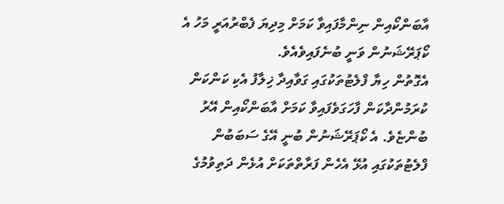އާބަންކޯއިން ނިންމާފައިވާ ކަމަށް މިދިޔަ ފެބްރުއަރީ މަހު އެ ކޯޕަރޭޝަނުން ވަނީ ބުނެފައިވެއެވެ.
އެގޮތުން ހިޔާ ފްލެޓުތަކުގައި ގަވާއިދާ ޚިލާފު އެކި ކަންކަން ކުރަމުންދާކަން ފާހަގަވެފައިވާ ކަމަށް އާބަންކޯއިން އޭރު ބުންޏެވެ. އެ ކޯޕަރޭޝަނުން ބުނީ އޭގެ ސަބަބުން ފްލެޓުތަކުގައި އުޅޭ އެހެން ފަރާތްތަކަށް އުޅެން ދަތިވުމުގެ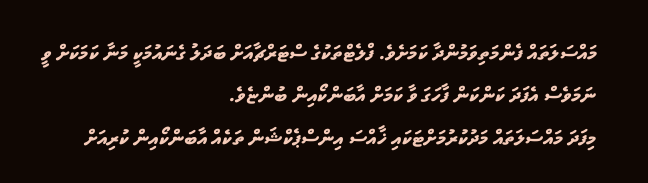މައްސަލަތައް ފެންމަތިވަމުންދާ ކަމަށެވެ. ފްލެޓްތަކުގެ ސްޓަރްޗާއަށް ބަދަލު ގެނައުމަކީ މަނާ ކަމަކަށް ވީ ނަމަވެސް އެފަދަ ކަންކަން ފާހަގަ ވާ ކަމަށް އާބަންކޯއިން ބުންޏެވެ.
މިފަދަ މައްސަލަތައް މަދުކުރުމަށްޓަކައި ޚާއްސަ އިންސްޕެކްޝަން ތަކެއް އާބަންކޯއިން ކުރިއަށް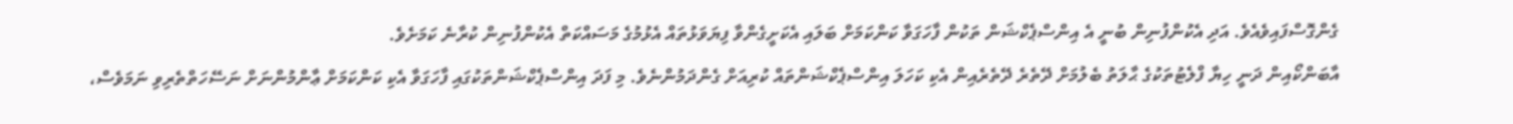ގެންގޮސްފައިވެއެވެ. އަދި އެކުންފުނިން ބުނީ އެ އިންސްޕެކްޝަން ތަކުން ފާހަގަވާ ކަންކަމަށް ބަލައި އެކަށީގެންވާ ފިޔަވަޅުތައް އެޅުމުގެ މަސައްކަތް އެކުންފުނިން ކުރާނެ ކަމަށެވެ.
އާބަންކޯއިން ދަނީ ހިޔާ ފްލެޓުތަކުގެ ޙާލަތު ބެލުމަށް ދޭތެރެ ދޭތެރެއިން އެކި ކަހަލަ އިންސްޕެކްޝަންތައް ކުރިއަށް ގެންދަމުންނެވެ. މި ފަދަ އިންސްޕެކްޝަންތަކުގައި ފާހަގަވާ އެކި ކަންކަމަށް ޢާންމުންނަށް ނަސޭހަތްތެރިވި ނަމަވެސް،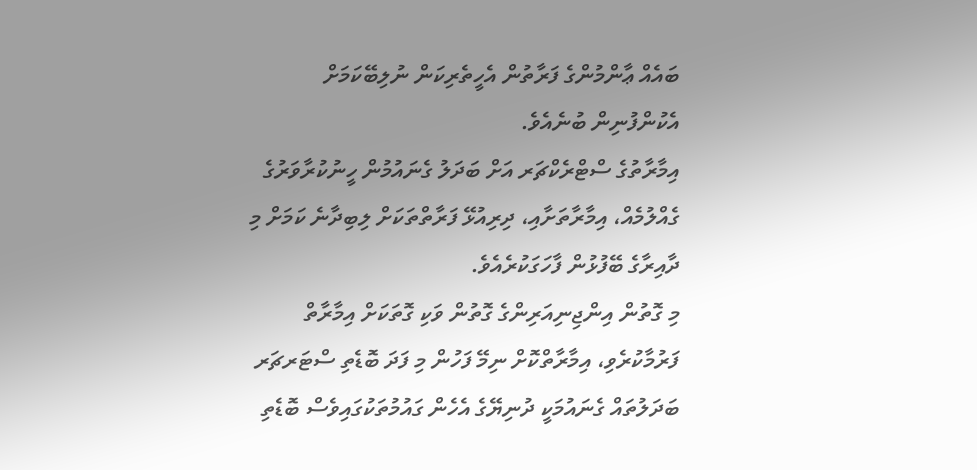ބައެއް ޢާންމުންގެ ފަރާތުން އެހީތެރިކަން ނުލިބޭކަމަށް އެކުންފުނިން ބުނެއެވެ.
އިމާރާތުގެ ސްޓްރެކްޗަރ އަށް ބަދަލު ގެނައުމުން ހީނުކުރާވަރުގެ ގެއްލުމެއް، އިމާރާތަށާއި، ދިރިއުޅޭ ފަރާތްތަކަށް ލިބިދާނެ ކަމަށް މި ދާއިރާގެ ބޭފުޅުން ފާހަގަކުރެއެވެ.
މި ގޮތުން އިންޖިނިއަރިންގެ ގޮތުން ވަކި ގޮތަކަށް އިމާރާތް ފަރުމާކުރެވި، އިމާރާތްކޮށް ނިމޭ ފަހުން މި ފަދަ ބޮޑެތި ސްޓަރޗަރ ބަދަލުތައް ގެނައުމަކީ ދުނިޔޭގެ އެހެން ގައުމުތަކުގައިވެސް ބޮޑެތި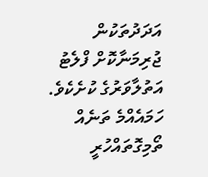އަދަދުތަކުން ޖުރިމަނާކޮށް ފްލެޓު އަތުލާވަރުގެ ކުށެކެވެ.
ހަމައެއްމެ ތަނެއް ތޯމިގޮތައްހުރީ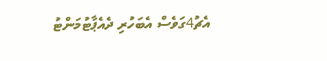އެޗު4ގަވެސް އެބަހުރި ދެއެޕާޓުމަންޓު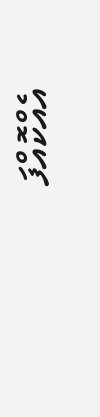އެއްކޮއްފަ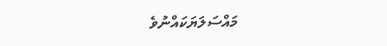މައްސަލަޔަކައްނުވެ